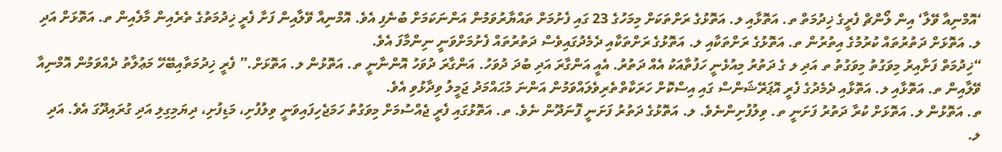‘އޮމްނިއާ ވޭލާ‘ އިން ލޯންޗް ފެރީގެ ޚިދުމަތް ތ. އަތޮޅާއި ލ. އަތޮޅުގެ ރަށްތަކަށް މިމަހުގެ 23 ގައި ފެށުމަށް ތައްޔާރުވަމުން އަންނަކަމަށް ބުނެފި އެވެ. އޮމްނިއާ ވޭލާއިން ފަށާ ފެރީ ޚިދުމަތުގެ ތެރެއިން މާލެއިން ތ. އަތޮޅަށް އަދި ލ. އަތޮޅަށް ދަތުރުތައް ކުރުމުގެ އިތުރުން ތ. އަތޮޅުގެ ރަށްތަކާއި ލ. އަތޮޅުގެ ރަށްތަކާއި ދެމެދުގައިވެސް ދަތުރުތައް ފެށުމަށްވަނީ ނިންމާފަ އެވެ.
“ޚިދުމަތް ފަށާއިރު މިވަގުތު މިވަގުތު ތ އަދި ލ ގެ ދަތުރު މިއުޅެނީ ހަފުތާއަކު އެއް ދަތުރު. އެއީ އަންގާރަ އަދި ބުދަ ދުވަހު. އަންގާރަ ދުވަހު އޮންނާނީ ތ. އަތޮޅުން ލ. އަތޮޅަށް.” ފެރީ ޚިދުމަތާއިބޭހޭ މަޢުލާތު ދެއްވަމުން އޮމްނިއާ ވޭލާއިން ތ. އަތޮޅާއި ލ. އަތޮޅާއި ދެމެދުގެ ފެރީ އޮޕަރޭޝަންސް ގައި އިސްކޮށް ހަރަކާތްތެރިވެލައްވަމުން އަންނަ މުޙައްމަދު ޖަމީލު ވިދާޅުވި އެވެ.
ތ. އަތޮޅުން ލ. އަތޮޅަށް ކުރާ ދަތުރު ފަށަނީ ތ. ވިލުފުށިންނެވެ. ލ. އަތޮޅުގެ ދަތުރު ފަށަނީ ފޮނަދޫން ނެވެ. ތ. އަތޮޅުގައި ފެރީ ޖެއްސުމަށް މިވަގުތު ހަމަޖެހިފައިވަނީ ވިލުފުށި، މަޑިފުށި، ދިޔަމިގިލި އަދި ގުރައިދޫގަ އެވެ. އަދި ލ.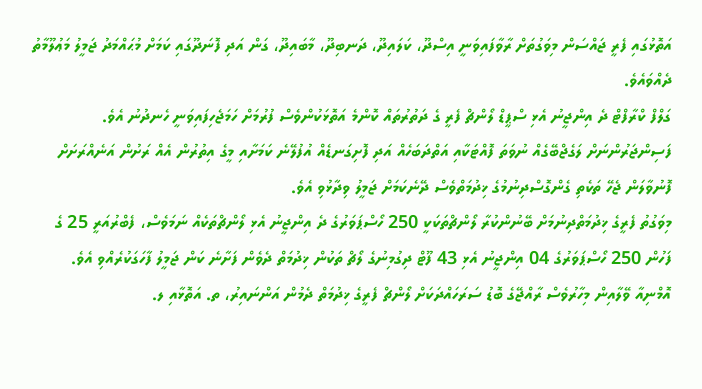އަތޮޅުގައި ފެރީ ޖައްސަން މިވަގުތަށް ރާވާފައިވަނީ އިސްދޫ، ކަލައިދޫ، ދަނބިދޫ، މާބައިދޫ، ގަން އަދި ފޮނަދޫގައި ކަމަށް މުޙައްމަދު ޖަމީލު މަޢުލޫމާތު ދެއްވައެވެ.
ގަލްފް ކްރާފްޓް ދެ އިންޖީނު އެޅި ސްޕީޑް ލޯންޗް ފެރީ ގެ ދަތުރުތައް ކޮންމެ އަތޮޅަކުންވެސް ފުރުމަށް ހަމަޖެހިފައިވަނީ ހެނދުނު އެވެ. ފަސިންޖަރުންނަށް ލަގެޖްބޭގެއް ނުވަތަ ފޮއްޓަކާއި އަތްދަބަހެއް އަދި ފޮށިގަނޑެއް އުފުލޭނެ ކަމަށާއި މީގެ އިތުރުން އެއް ރަށުން އަނެއްރަށަށް ފޮނުވާލަން ޖެހޭ ތަކެތި ގެންގޮސްދިނުމުގެ ޚިދުމަތްވެސް ދޭނެކަމަށް ޖަމީލު ވިދާޅުވި އެވެ.
މިވަގުތު ފެރީގެ ޚިދުމަތްދިނުމަށް ބޭނުންކުރާ ލޯންޗްތަކަކީ 250 ހޯސްޕަވަރުގެ ދެ އިންޖީނު އެޅި ލޯންޗްތަކެއް ނަމަވެސް، ފެބްރުއަރީ 25 ގެ ފަހުން 250 ހޯސްޕަވަރުގެ 04 އިންޖީނު އެޅި 43 ފޫޓް ދިގުމިނުގެ ލޯޗް ތަކުން ޚިދުމަތް ދެވެން ފަށާނެ ކަން ޖަމީލު ފާހަގަކުރެއްވި އެވެ.
އޮމްނިއާ ވޭލާއިން މިހާރުވެސް ރާއްޖޭގެ ބޮޑު ސަރަހައްދަކަށް ލޯންޗް ފެރީގެ ޚިދުމަތް ދެމުން އަންނައިރު، ތ. އަތޮޅާއި ލ.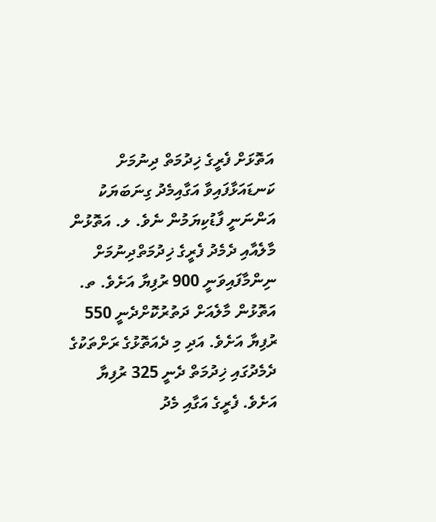އަތޮޅަށް ފެރީގެ ޚިދުމަތް ދިނުމަށް ކަނޑައަޅާފައިވާ އަގާއިމެދު ގިނަބަޔަކު އަންނަނީ ފާޑުކިޔަމުން ނެވެ. ލ. އަތޮޅުން މާލެއާއި ދެމެދު ފެރީގެ ޚިދުމަތްދިނުމަށް ނިންމާފައިވަނީ 900 ރުފިޔާ އަށެވެ. ތ. އަތޮޅުން މާލެއަށް ދަތުރުކޮށްދެނީ 550 ރުފިޔާ އަށެވެ. އަދި މި ދެއަތޮޅުގެ ރަށްތަކުގެ ދެމެދުގައި ޚިދުމަތް ދެނީ 325 ރުފިޔާ އަށެވެ. ފެރީގެ އަގާއި މެދު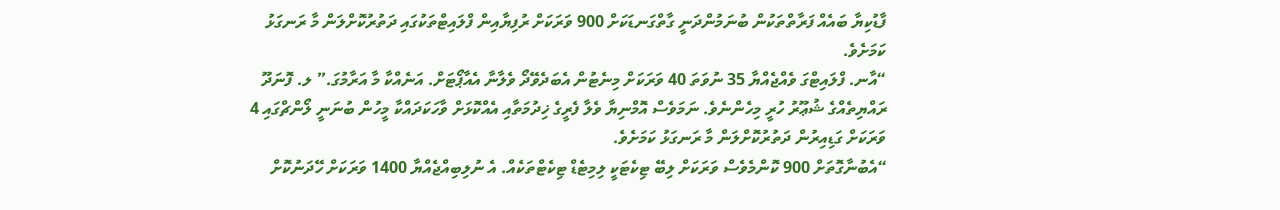ފާޑުކިޔާ ބައެއް ފަރާތްތަކުން ބުނަމުންދަނީ ގާތްގަނޑަކަށް 900 ވަރަކަށް ރުފިޔާއިން ފްލައިޓްތަކުގައި ދަތުރުކޮށްލަން މާ ރަނގަޅު ކަމަށެވެ.
“އާނ. ފްލައިޓްގަ ވެއްޖެއްޔާ 35 ނުވަތަ 40 ވަރަކަށް މިނެޓުން އެބަދެވޭދޯ ވެލާނާ އެއާޕޯޓަށް. އަނެއްކާ މާ އަރާމުގަ.” ލ. ފޮނަދޫ ރައްޔިތެއްގެ ޝުޢޫރު ހުރީ މިހެންނެވެ. ނަމަވެސް އޮމްނިޔާ ވެލާ ފެރީގެ ޚިދުމަތާއި އެއްކޮޅަށް ވާހަކަދައްކާ މީހުން ބުނަނީ ލޯންޗްގައި 4 ވަރަކަށް ގަޑިއިރުން ދަތުރުކޮށްލަން މާ ރަނގަޅު ކަމަށެވެ.
“އެބުނާގޮތަށް 900 ކޮންމެވެސް ވަރަކަށް ލިބޭ ޓިކެޓަކީ ލިމިޓެޑް ޓިކެޓްތަކެއް. އެ ނުލިބިއްޖެއްޔާ 1400 ވަރަކަށް ހޭދަނުކޮށް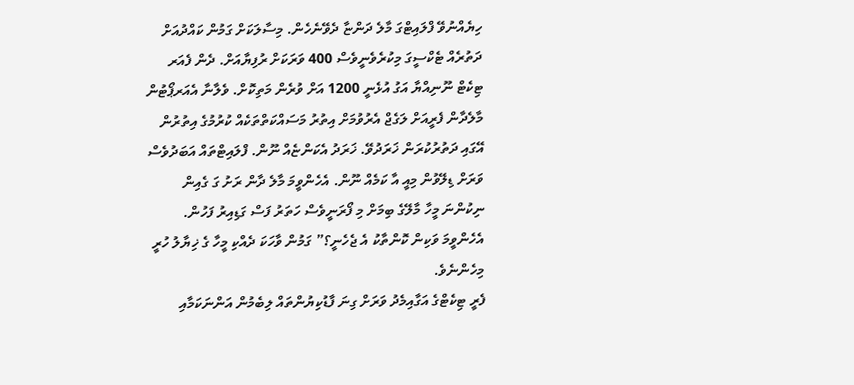ހިޔެއްނުވޭ ފްލައިޓްގަ މާލެ ދަންޏާ ދެވޭނެހެން. މިސާލަކަށް ގަމުން ކައްދުއަށް ދަތުރެއް ޓެކްސީގަ މިކުރެވެނީވެސް 400 ވަރަކަށް ރުފިޔާއަށް. ދެން ފެއަރ ޓިކެޓް ނޫނިއްޔާ އަގު އުޅެނީ 1200 އަށް ވުރެން މަތިކޮށް. ވެލާނާ އެއަރޕޯޓުން މާލެދާން ފެރީއަށް ލަގެޖް އެރުވުމަށް އިތުރު މަސައްކަތްތަކެއް ކުރުމުގެ އިތުރުން އޭގައި ދަތުރުކުރަން ޚަރަދުވޭ. ޚަރަދު އެކަންޏެއް ނޫން. ފްލައިޓްތައް އަބަދުވެސް ވަރަށް ޑިލޭވުން މިއީ އާ ކަމެއް ނޫން. އެހެންވީމަ މާލެ ދާން ރަށު ގަ ގެއިން ނިކުންނަ މީހާ މާލޭގެ ބިމަށް މި ފޯރަނީވެސް ހަތަރު ފަސް ގަޑިއިރު ފަހުން. އެހެންވީމަ ވަކިން ކޮންތާކު އެ ޖެހެނީ؟” ގަމުން ވާހަކަ ދެއްކި މީހާ ގެ ޚިޔާލު ހުރީ މިހެންނެވެ.
ފެރީ ޓިކެޓްގެ އަގާއިމެދު ވަރަށް ގިނަ ފާޑުކިޔުންތައް ލިބެމުން އަންނަކަމާއި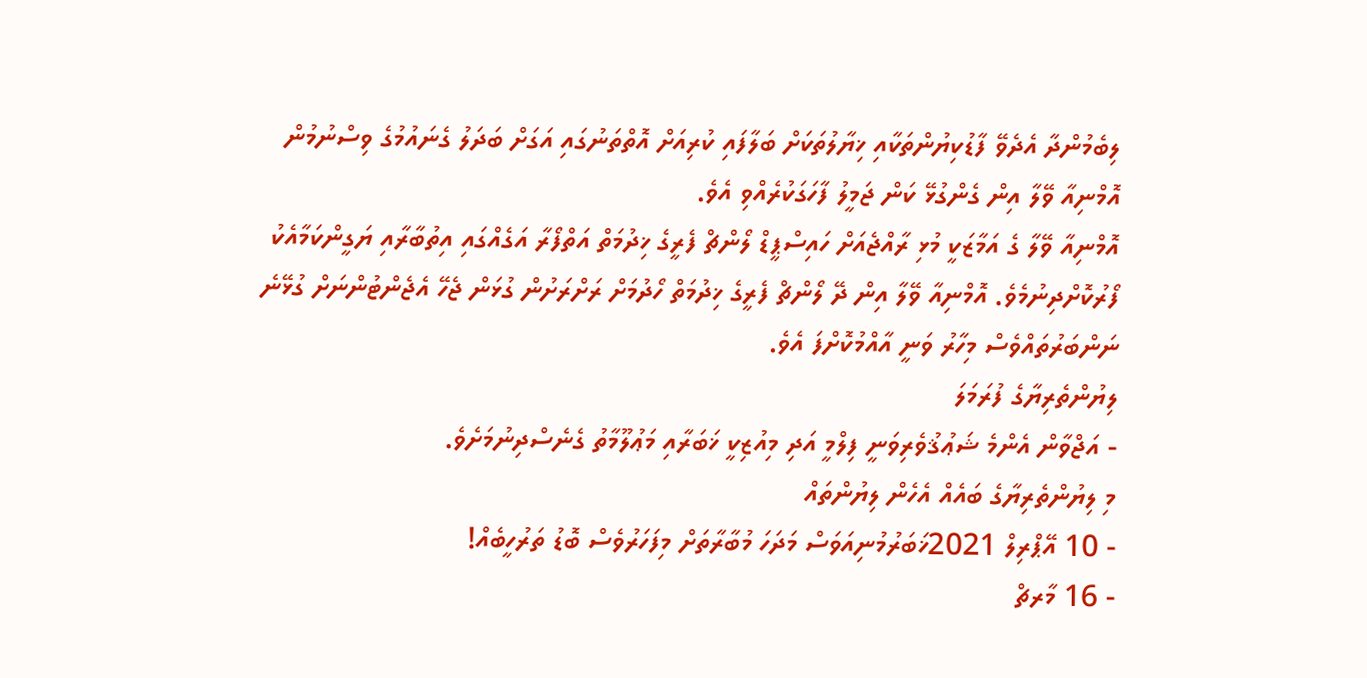ލިބެމުންދާ އެދެވޭ ފާޑުކިޔުންތަކާއި ޚިޔާލުތަކަށް ބަލާފައި ކުރިއަށް އޮތްތަނުގައި އަގަށް ބަދަލު ގެނައުމުގެ ވިސްނުމުން އޮމްނިއާ ވޭލާ އިން ގެންގުޅޭ ކަން ޖަމީލު ފާހަގަކުރެއްވި އެވެ.
އޮމްނިއާ ވޭލާ ގެ އަމާޒަކީ މުޅި ރާއްޖެއަށް ހައިސްޕީޑް ލޯންޗް ފެރީގެ ޚިދުމަތް އަތްފޯރާ އަގެއްގައި އިތުބާރާއި ޔަގީންކަމާއެކު ފޯރުކޮށްދިނުމެވެ. އޮމްނިއާ ވޭލާ އިން ދޭ ލޯންޗް ފެރީގެ ޚިދުމަތް ހޯދުމަށް ރަށްރަށުން ގުޅަން ޖެހޭ އެޖެންޓުންނަށް ގުޅޭނެ ނަންބަރުތައްވެސް މިހާރު ވަނީ އާއްމުކޮށްފަ އެވެ.
ލިޔުންތެރިޔާގެ ފުރަމަލަ
- އަޖްވާން އެންމެ ޝަޢުޤުވެރިވަނީ ފިލްމީ އަދި މިއުޒިކީ ޚަބަރާއި މަޢުލޫމާތު ގެނެސްދިނުމަށެވެ.
މި ލިޔުންތެރިޔާގެ ބައެއް އެހެން ލިޔުންތައް
- 10 އޭޕްރިލް 2021ޚަބަރުމުނިއަވަސް މަދަހަ މުބާރާތަށް މިފަހަރުވެސް ބޮޑު ތަރުހީބެއް!
- 16 މާރޗް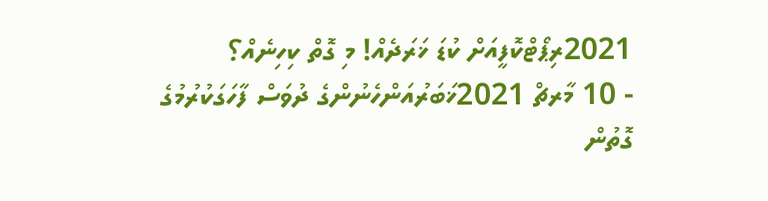2021ރިޕޯޓްކޮފީއަށް ކުޑަ ޚަރަދެއް! މި ގޮތް ކިހިނެއް؟
- 10 މާރޗް 2021ޚަބަރުއަންހެނުންގެ ދުވަސް ފާހަގަކުރުމުގެ ގޮތުން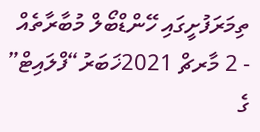ތިމަރަފުށީގައި ހޭންޑްބޯލް މުބާރާތެއް
- 2 މާރޗް 2021ޚަބަރު“ފްލައިޓް” ގެ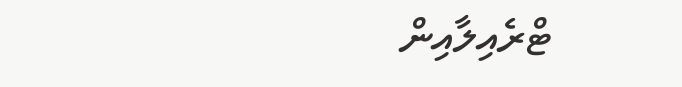ޓްރެއިލާއިން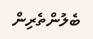ބެލުންތެރިން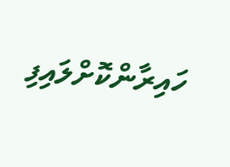ހައިރާންކޮށްލައިފި